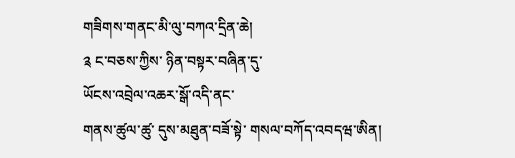གཟིགས་གནང་མི་ལུ་བཀའ་དྲིན་ཆེ།
༉ ང་བཅས་ཀྱིས་ ཉིན་བསྟར་བཞིན་དུ་
ཡོངས་འབྲེལ་འཆར་སྒོ་འདི་ནང་
གནས་ཚུལ་ཚུ་ དུས་མཐུན་བཟོ་སྟེ་ གསལ་བཀོད་འབདཝ་ཨིན།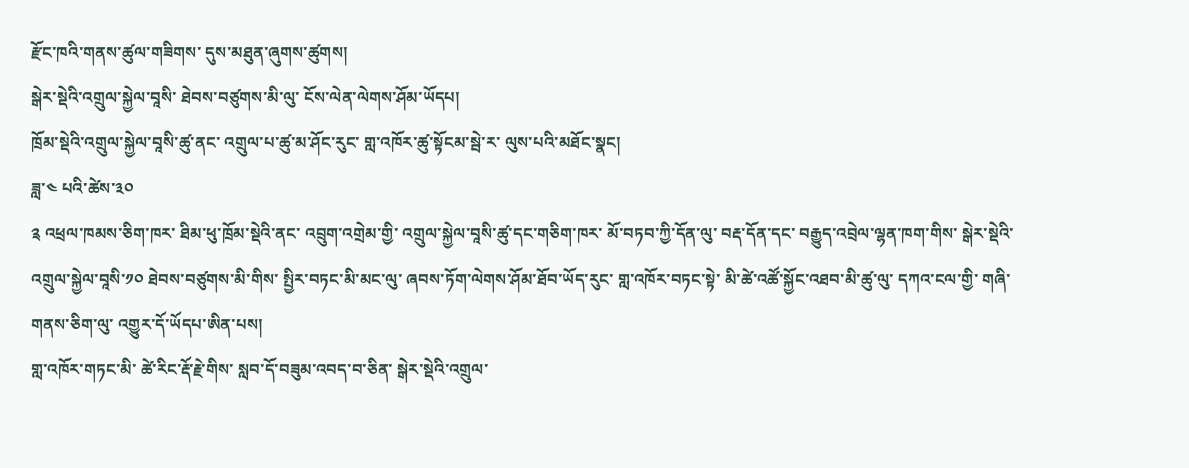རྫོང་ཁའི་གནས་ཚུལ་གཟིགས་ དུས་མཐུན་ཞུགས་ཚུགས།
སྒེར་སྡེའི་འགྲུལ་སྐྱེལ་བཱསི་ ཐེབས་བཙུགས་མི་ལུ་ ངོས་ལེན་ལེགས་ཤོམ་ཡོདཔ།
ཁྲོམ་སྡེའི་འགྲུལ་སྐྱེལ་བཱསི་ཚུ་ནང་ འགྲུལ་པ་ཚུ་མ་ཤོང་རུང་ གླ་འཁོར་ཚུ་སྟོངམ་སྦེ་ར་ ལུས་པའི་མཐོང་སྣང།
ཟླ་༤ པའི་ཚེས་༣༠
༉ འཕྲལ་ཁམས་ཅིག་ཁར་ ཐིམ་ཕུ་ཁྲོམ་སྡེའི་ནང་ འབྲུག་འགྲེམ་གྱི་ འགྲུལ་སྐྱེལ་བཱསི་ཚུ་དང་གཅིག་ཁར་ མོ་བཏབ་ཀྱི་དོན་ལུ་ བརྡ་དོན་དང་ བརྒྱུད་འབྲེལ་ལྷན་ཁག་གིས་ སྒེར་སྡེའི་ འགྲུལ་སྐྱེལ་བཱསི་༡༠ ཐེབས་བཙུགས་མི་གིས་ སྤྱིར་བཏང་མི་མང་ལུ་ ཞབས་ཏོག་ལེགས་ཤོམ་ཐོབ་ཡོད་རུང་ གླ་འཁོར་བཏང་སྟེ་ མི་ཚེ་འཚོ་སྐྱོང་འཐབ་མི་ཚུ་ལུ་ དཀའ་ངལ་གྱི་ གཞི་གནས་ཅིག་ལུ་ འགྱུར་དོ་ཡོདཔ་ཨིན་པས།
གླ་འཁོར་གཏང་མི་ ཚེ་རིང་རྡོ་རྗེ་གིས་ སླབ་དོ་བཟུམ་འབད་བ་ཅིན་ སྒེར་སྡེའི་འགྲུལ་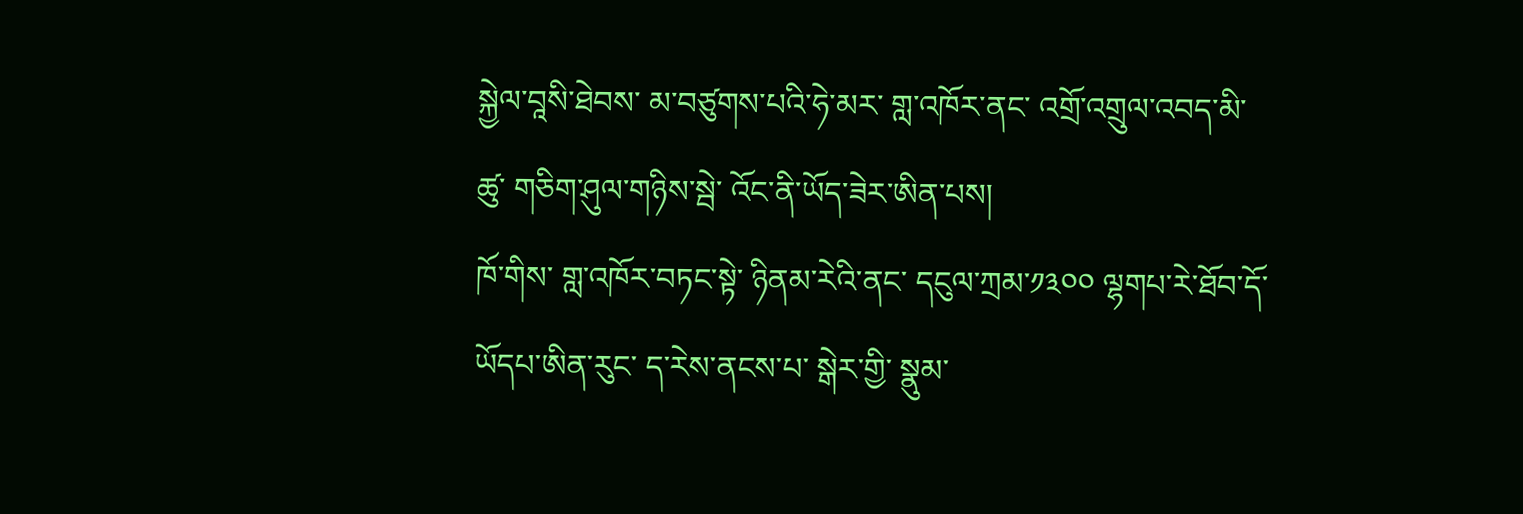སྐྱེལ་བཱསི་ཐེབས་ མ་བཙུགས་པའི་ཧེ་མར་ གླ་འཁོར་ནང་ འགྲོ་འགྲུལ་འབད་མི་ཚུ་ གཅིག་ཤུལ་གཉིས་སྦེ་ འོང་ནི་ཡོད་ཟེར་ཨིན་པས།
ཁོ་གིས་ གླ་འཁོར་བཏང་སྟེ་ ཉིནམ་རེའི་ནང་ དངུལ་ཀྲམ་༡༣༠༠ ལྷགཔ་རེ་ཐོབ་དོ་ཡོདཔ་ཨིན་རུང་ ད་རེས་ནངས་པ་ སྒེར་གྱི་ སྣུམ་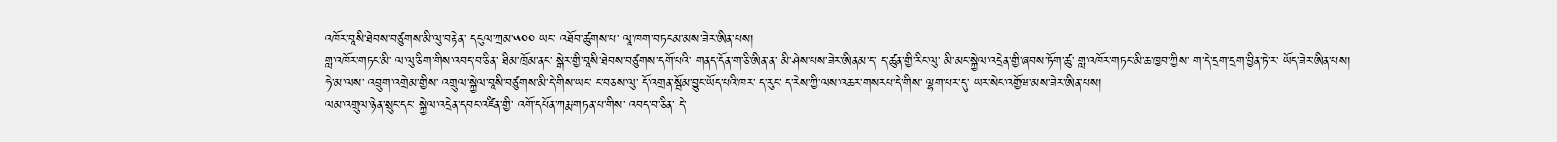འཁོར་བཱསི་ཐེབས་བཙུགས་མི་ལུ་བརྟེན་ དངུལ་ཀྲམ་༥༠༠ ཡང་ འཐོབ་ཚུགས་པ་ ལཱ་ཁག་བཏངམ་མས་ཟེར་ཨིན་པས།
གླ་འཁོར་གཏང་མི་ ལ་ལུ་ཅིག་གིས་འབད་བ་ཅིན་ ཐིམ་ཁྲོམ་ནང་ སྒེར་གྱི་བཱསི་ཐེབས་བཙུགས་དགོ་པའི་ གནད་དོན་ག་ཅི་ཨིན་ན་ མི་ཤེས་པས་ཟེར་ཨིནམ་ད་ ད་ཚུན་གྱི་རིང་ལུ་ མི་མང་སྐྱེལ་འདྲེན་གྱི་ཞབས་ཏོག་ཚུ་ གླ་འཁོར་གཏང་མི་ཆ་ཁྱབ་ཀྱིས་ ག་དེ་དྲག་དྲག་བྱིན་ཏེ་ར་ ཡོད་ཟེར་ཨིན་པས།
ཧེ་མ་ལས་ འབྲུག་འགྲེམ་གྱིས་ འགྲུལ་སྐྱེལ་བཱསི་བཙུགས་མི་དེ་གིས་ཡང་ ང་བཅས་ལུ་ དོ་འགྲན་སྦོམ་བྱུང་ཡོད་པའི་ཁར་ ད་རུང་ ད་རེས་ཀྱི་ལས་འཆར་གསརཔ་དེ་གིས་ ལྷག་པར་དུ་ ཡར་སེང་འགྱོཝ་མས་ཟེར་ཨིན་པས།
ལམ་འགྲུལ་ཉེན་སྲུང་དང་ སྐྱེལ་འདྲེན་དབང་འཛིན་གྱི་ འགོ་དཔོན་ཀརྨ་གཏན་པ་གིས་ འབད་བ་ཅིན་ དེ་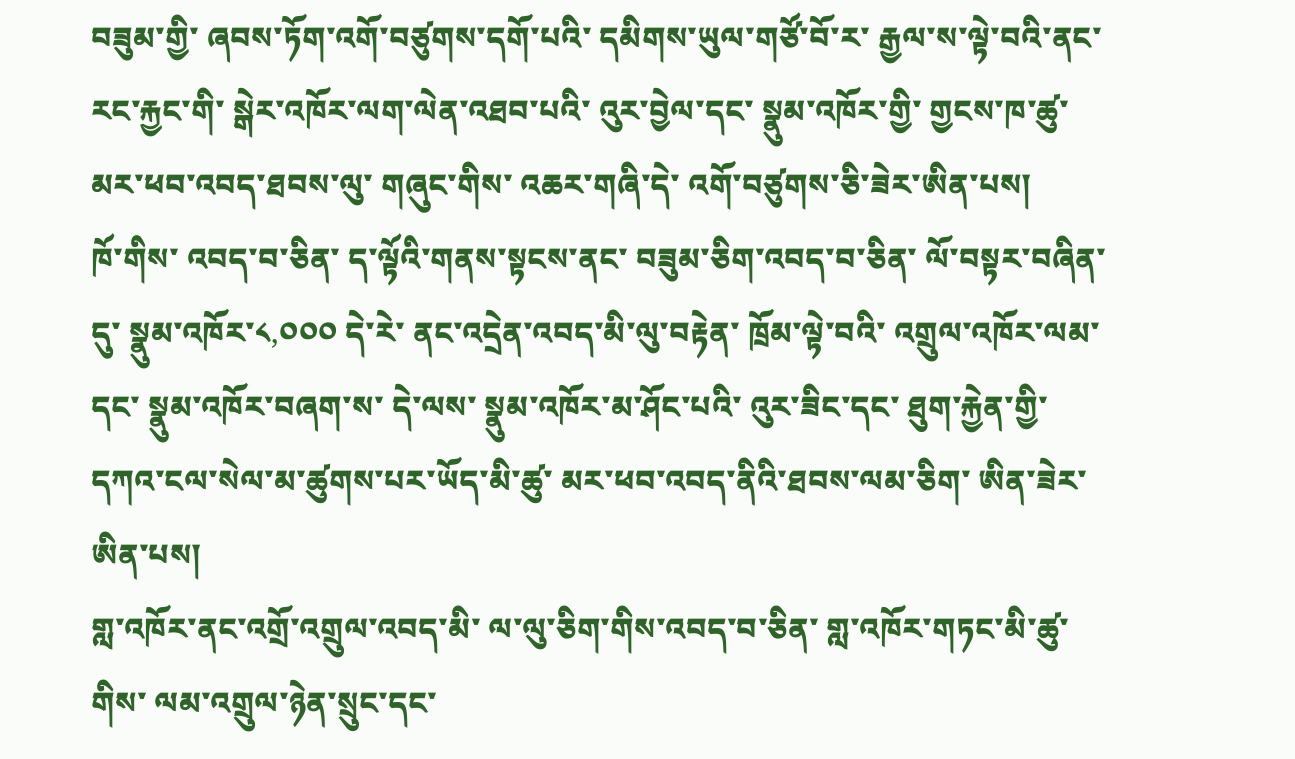བཟུམ་གྱི་ ཞབས་ཏོག་འགོ་བཙུགས་དགོ་པའི་ དམིགས་ཡུལ་གཙོ་བོ་ར་ རྒྱལ་ས་ལྟེ་བའི་ནང་ རང་རྐྱང་གི་ སྒེར་འཁོར་ལག་ལེན་འཐབ་པའི་ འུར་བྱེལ་དང་ སྣུམ་འཁོར་གྱི་ གྱངས་ཁ་ཚུ་ མར་ཕབ་འབད་ཐབས་ལུ་ གཞུང་གིས་ འཆར་གཞི་དེ་ འགོ་བཙུགས་ཅི་ཟེར་ཨིན་པས།
ཁོ་གིས་ འབད་བ་ཅིན་ ད་ལྟོའི་གནས་སྟངས་ནང་ བཟུམ་ཅིག་འབད་བ་ཅིན་ ལོ་བསྟར་བཞིན་དུ་ སྣུམ་འཁོར་༨,༠༠༠ དེ་རེ་ ནང་འདྲེན་འབད་མི་ལུ་བརྟེན་ ཁྲོམ་ལྟེ་བའི་ འགྲུལ་འཁོར་ལམ་དང་ སྣུམ་འཁོར་བཞག་ས་ དེ་ལས་ སྣུམ་འཁོར་མ་ཤོང་པའི་ འུར་ཟིང་དང་ ཐུག་རྐྱེན་གྱི་དཀའ་ངལ་སེལ་མ་ཚུགས་པར་ཡོད་མི་ཚུ་ མར་ཕབ་འབད་ནིའི་ཐབས་ལམ་ཅིག་ ཨིན་ཟེར་ཨིན་པས།
གླ་འཁོར་ནང་འགྲོ་འགྲུལ་འབད་མི་ ལ་ལུ་ཅིག་གིས་འབད་བ་ཅིན་ གླ་འཁོར་གཏང་མི་ཚུ་གིས་ ལམ་འགྲུལ་ཉེན་སྲུང་དང་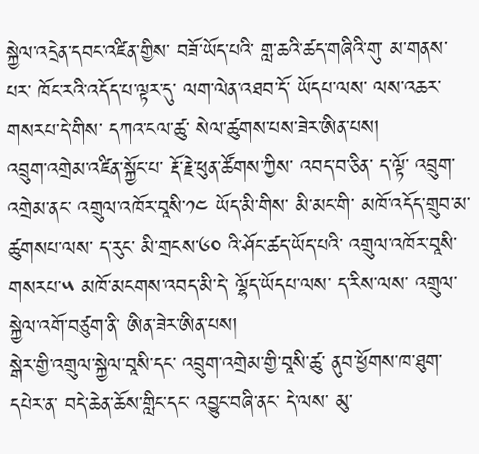སྐྱེལ་འདྲེན་དབང་འཛིན་གྱིས་ བཟོ་ཡོད་པའི་ གླ་ཆའི་ཚད་གཞིའི་གུ་ མ་གནས་པར་ ཁོང་རའི་འདོད་པ་ལྟར་དུ་ ལག་ལེན་འཐབ་དོ་ ཡོདཔ་ལས་ ལས་འཆར་གསརཔ་དེ་གིས་ དཀའ་ངལ་ཚུ་ སེལ་ཚུགས་པས་ཟེར་ཨིན་པས།
འབྲུག་འགྲེམ་འཛིན་སྐྱོང་པ་ རྡོ་རྗེ་ཕུན་ཚོགས་ཀྱིས་ འབད་བ་ཅིན་ ད་ལྟོ་ འབྲུག་འགྲེམ་ནང་ འགྲུལ་འཁོར་བཱསི་༡༤ ཡོད་མི་གིས་ མི་མང་གི་ མཁོ་འདོད་གྲུབ་མ་ཚུགསཔ་ལས་ ད་རུང་ མི་གྲངས་༦༠ འི་ཤོང་ཚད་ཡོད་པའི་ འགྲུལ་འཁོར་བཱསི་གསརཔ་༥ མཁོ་མངགས་འབད་མི་དེ་ ལྷོད་ཡོདཔ་ལས་ ད་རིས་ལས་ འགྲུལ་སྐྱེལ་འགོ་བཙུག་ནི་ ཨིན་ཟེར་ཨིན་པས།
སྒེར་གྱི་འགྲུལ་སྐྱེལ་བཱསི་དང་ འབྲུག་འགྲེམ་གྱི་བཱསི་ཚུ་ ནུབ་ཕྱོགས་ཁ་ཐུག་ དཔེར་ན་ བདེ་ཆེན་ཆོས་གླིང་དང་ འབྱུང་བཞི་ནང་ དེ་ལས་ མུ་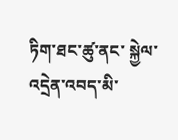ཏིག་ཐང་ཚུ་ནང་ སྐྱེལ་འདྲེན་འབད་མི་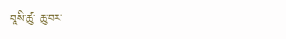བཱསི་ཚུ་ ཆུ་བར་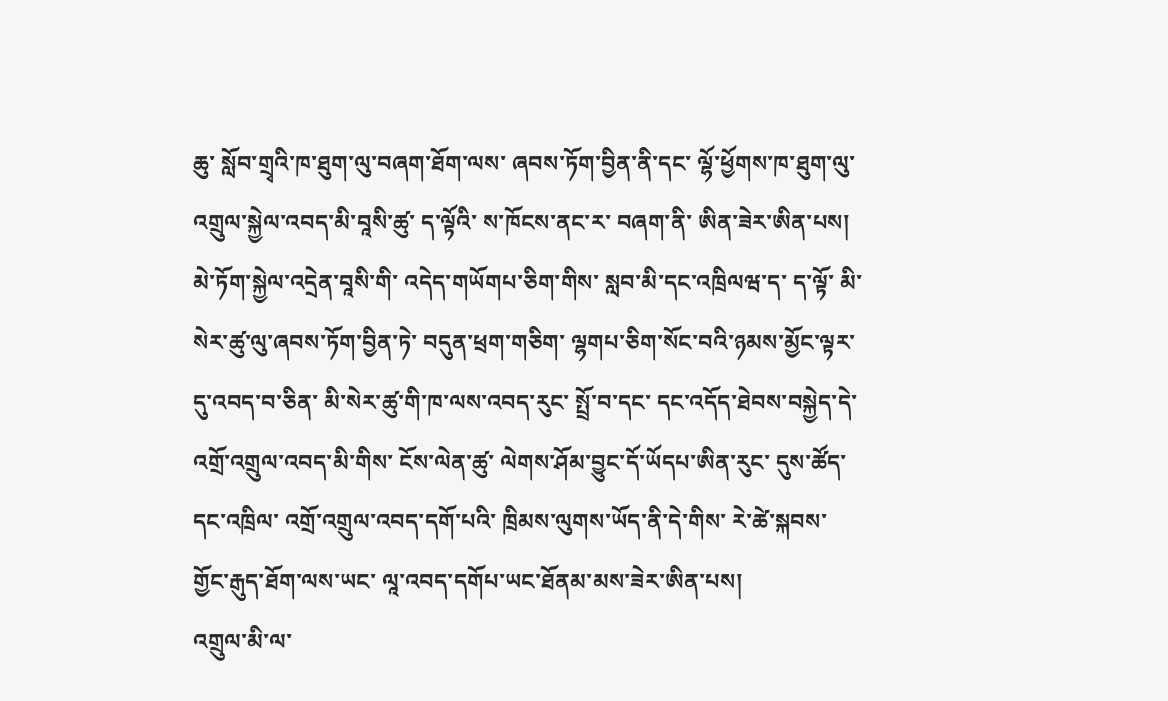ཆུ་ སློབ་གྲྭའི་ཁ་ཐུག་ལུ་བཞག་ཐོག་ལས་ ཞབས་ཏོག་བྱིན་ནི་དང་ ལྷོ་ཕྱོགས་ཁ་ཐུག་ལུ་ འགྲུལ་སྐྱེལ་འབད་མི་བཱསི་ཚུ་ ད་ལྟོའི་ ས་ཁོངས་ནང་ར་ བཞག་ནི་ ཨིན་ཟེར་ཨིན་པས།
མེ་ཏོག་སྐྱེལ་འདྲེན་བཱསི་གི་ འདེད་གཡོགཔ་ཅིག་གིས་ སླབ་མི་དང་འཁྲིལཝ་ད་ ད་ལྟོ་ མི་སེར་ཚུ་ལུ་ཞབས་ཏོག་བྱིན་ཏེ་ བདུན་ཕྲག་གཅིག་ ལྷགཔ་ཅིག་སོང་བའི་ཉམས་མྱོང་ལྟར་དུ་འབད་བ་ཅིན་ མི་སེར་ཚུ་གི་ཁ་ལས་འབད་རུང་ སྤྲོ་བ་དང་ དང་འདོད་ཐེབས་བསྐྱེད་དེ་ འགྲོ་འགྲུལ་འབད་མི་གིས་ ངོས་ལེན་ཚུ་ ལེགས་ཤོམ་བྱུང་དོ་ཡོདཔ་ཨིན་རུང་ དུས་ཚོད་དང་འཁྲིལ་ འགྲོ་འགྲུལ་འབད་དགོ་པའི་ ཁྲིམས་ལུགས་ཡོད་ནི་དེ་གིས་ རེ་ཚེ་སྐབས་ གྱོང་རྒུད་ཐོག་ལས་ཡང་ ལཱ་འབད་དགོཔ་ཡང་ཐོནམ་མས་ཟེར་ཨིན་པས།
འགྲུལ་མི་ལ་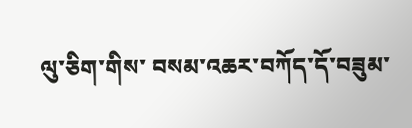ལུ་ཅིག་གིས་ བསམ་འཆར་བཀོད་དོ་བཟུམ་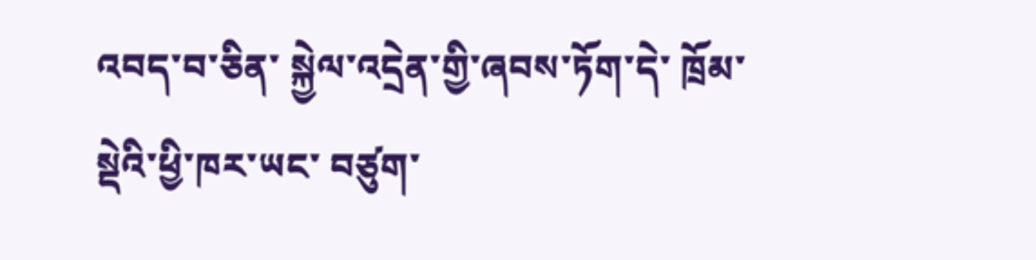འབད་བ་ཅིན་ སྐྱེལ་འདྲེན་གྱི་ཞབས་ཏོག་དེ་ ཁྲོམ་སྡེའི་ཕྱི་ཁར་ཡང་ བཙུག་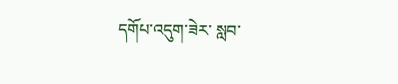དགོཔ་འདུག་ཟེར་ སླབ་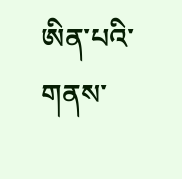ཨིན་པའི་གནས་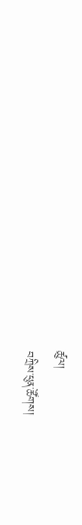ཚུལ།
བཀྲིས་ཕུན་ཚོགས།